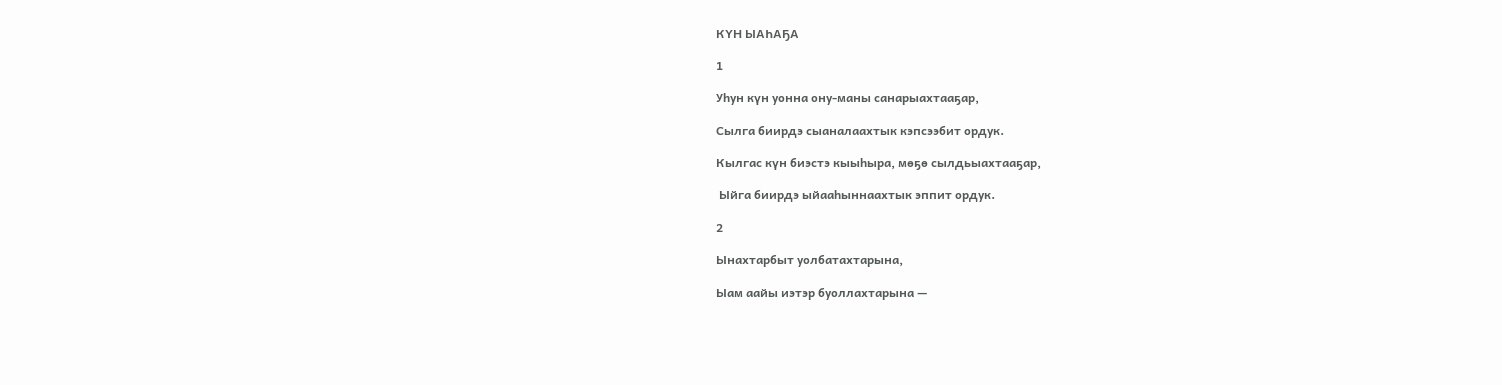КҮН ЫАҺАҔА

1

Уһун күн уонна ону-маны санарыахтааҕар,

Сылга биирдэ сыаналаахтык кэпсээбит ордук.

Кылгас күн биэстэ кыыһыра, мөҕө сылдьыахтааҕар,

 Ыйга биирдэ ыйааһыннаахтык эппит ордук.

2

Ынахтарбыт уолбатахтарына,

Ыам аайы иэтэр буоллахтарына —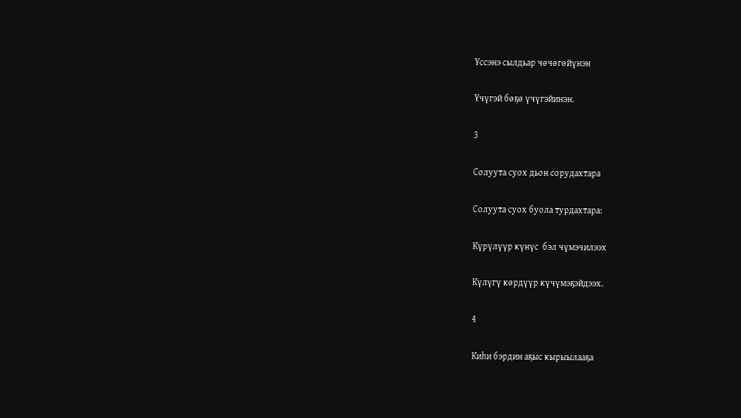Үссэнэ сылдьар чөчөгөйүнэн

Үчүгэй бөҕө үчүгэйинэн.

3

Солуута суох дьон сорудахтара

Солуута суох буола турдахтара:

Күрүлүүр күнүс  бэл чүмэчилээх

Күлүгү көрдүүp күчүмэҕэйдээх.

4

Киһи бэрдин аҕыс кырыылааҕа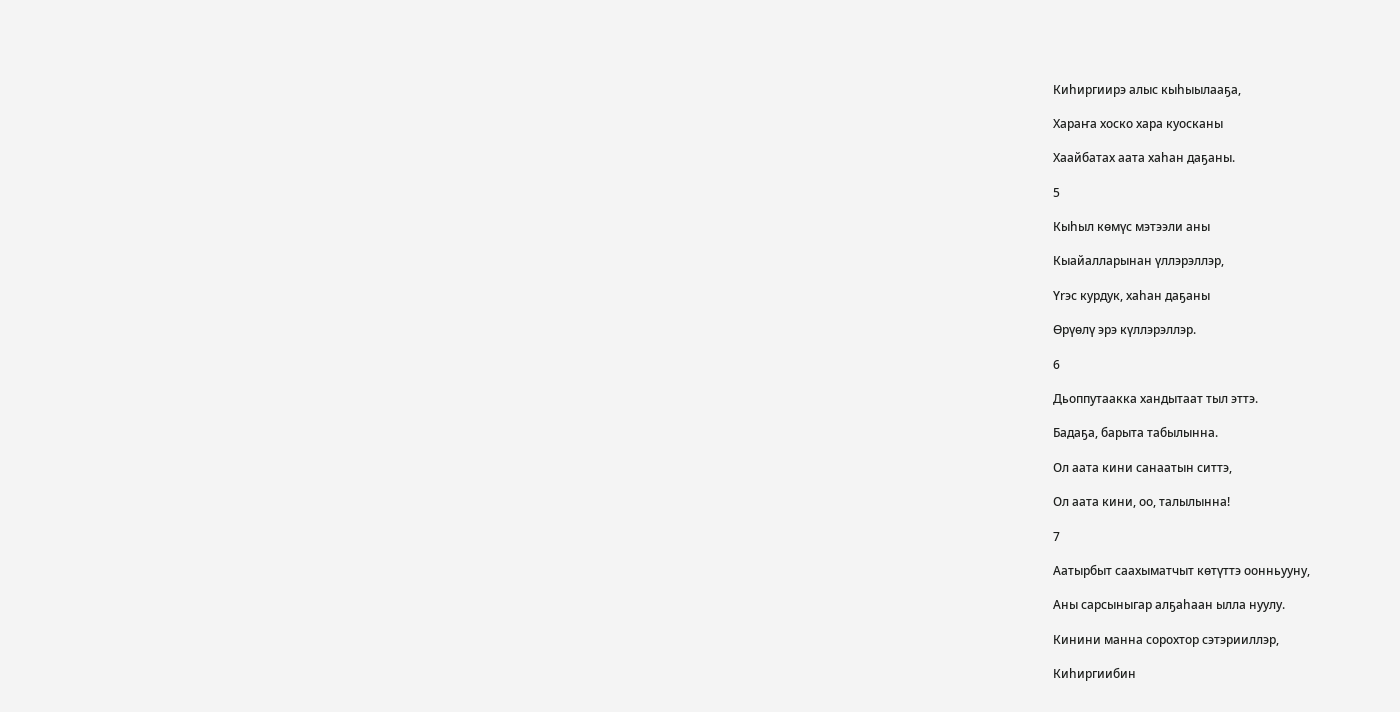Киһиргиирэ алыс кыһыылааҕа,

Хараҥа хоско хара куосканы

Хаайбатах аата хаһан даҕаны.

5

Кыһыл көмүс мэтээли аны

Кыайалларынан үллэрэллэр,

Үrэc курдук, хаһан даҕаны

Өрүөлү эрэ күллэрэллэр.

6

Дьоппутаакка хандытаат тыл эттэ.

Бадаҕа, барыта табылынна.

Ол аата кини санаатын ситтэ,

Ол аата кини, оо, талылынна!

7

Аатырбыт саахыматчыт көтүттэ оонньууну,

Аны сарсыныгар алҕаһаан ылла нуулу.

Кинини манна сорохтор сэтэрииллэр,

Киһиргиибин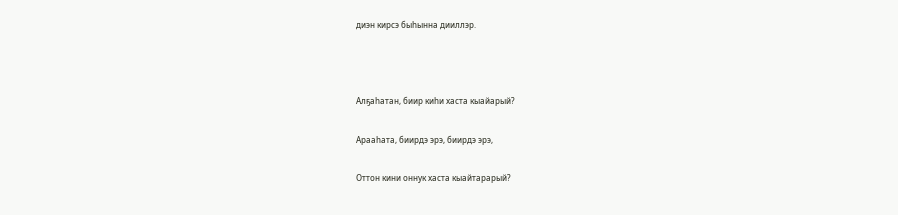диэн кирсэ быһынна дииллэр.



Алҕаһатан, биир киһи хаста кыайарый?

Aрааhaта, биирдэ эрэ, биирдэ эрэ,

Оттон кини оннук хаста кыайтарарый?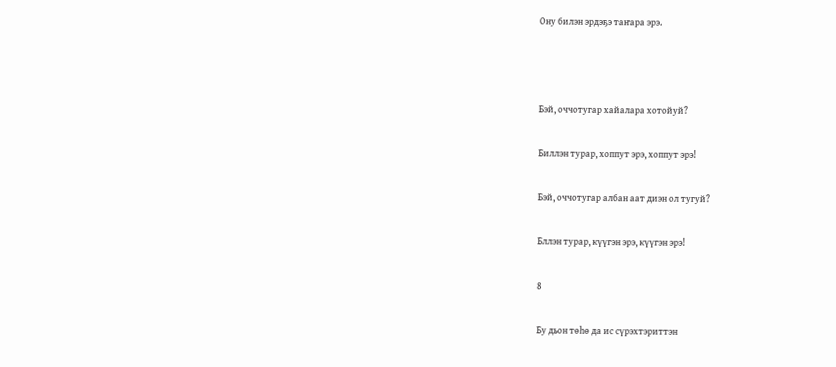Ону билэн эрдэҕэ таҥара эрэ.



Бэй, оччотугар хайалара хотойуй?

Биллэн турар, хоппут эрэ, хоппут эрэ!

Бэй, оччотугар албан аат диэн ол тугуй?

Бллэн турар, күүгэн эрэ, күүгэн эрэ!

8

Бу дьон төһө да ис сүрэхтэриттэн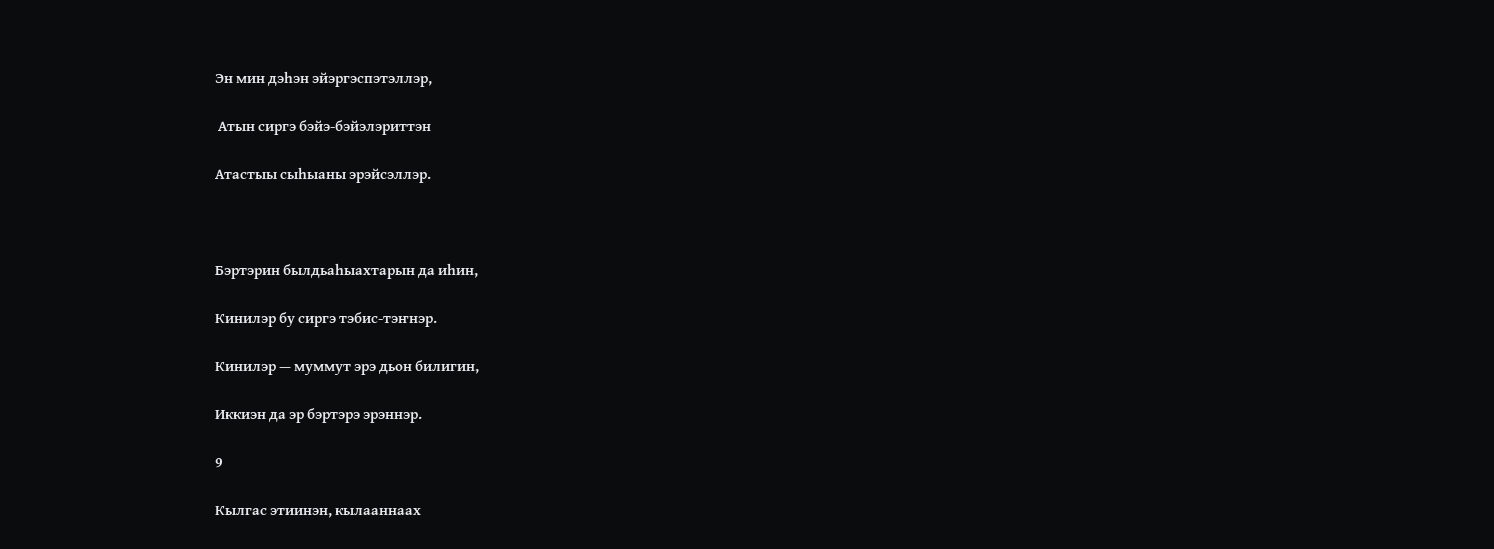Эн мин дэһэн эйэргэспэтэллэр,

 Атын сиргэ бэйэ-бэйэлэриттэн

Атастыы сыһыаны эрэйсэллэр.



Бэртэрин былдьаһыахтарын да иһин,

Кинилэр бу сиргэ тэбис-тэҥнэр.

Кинилэр — муммут эрэ дьон билигин,

Иккиэн да эр бэртэрэ эрэннэр.

9

Кылгас этиинэн, кылааннаах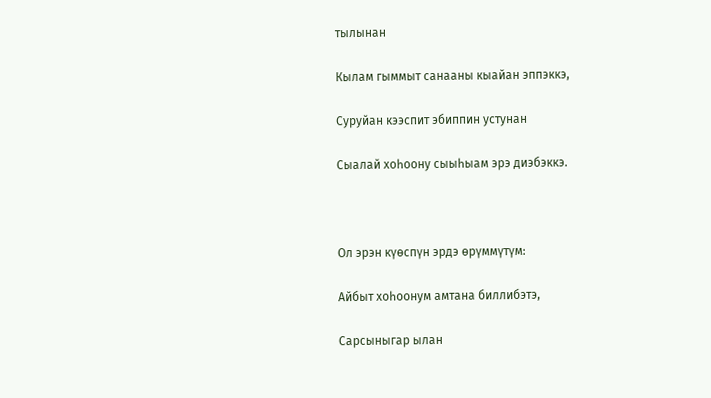тылынан

Кылам гыммыт санааны кыайан эппэккэ,

Суруйан кээспит эбиппин устунан

Сыалай хоһоону сыыһыам эрэ диэбэккэ.



Ол эрэн күөспүн эрдэ өрүммүтүм:

Айбыт хоһоонум амтана биллибэтэ,

Сарсыныгар ылан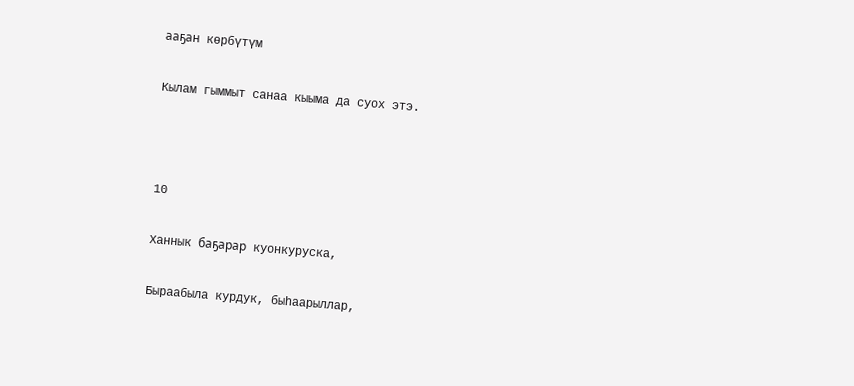ааҕан көрбүтүм

Кылам гыммыт санаа кыыма да суох этэ.



10

Ханнык баҕарар куонкуруска,

Быраабыла курдук, быһаарыллар,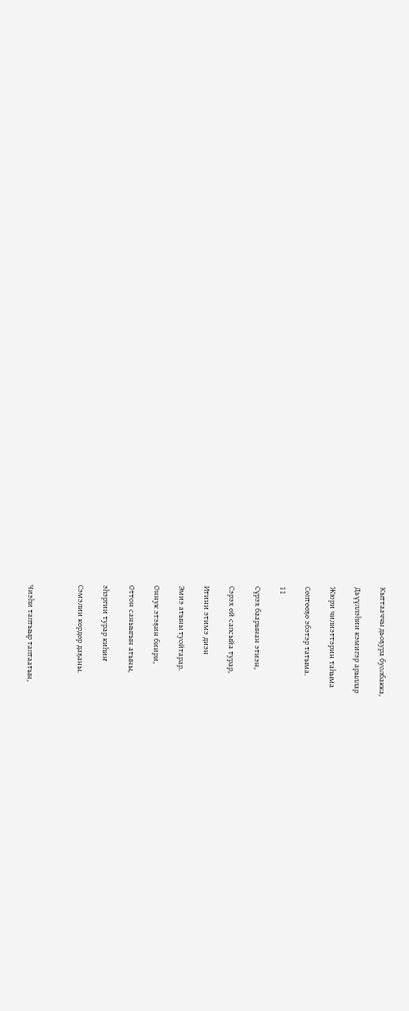Кыттааччы дьоҕура буолбакка,

Дьүүллэһии кэмигэр арыллар

Жюри чилиэттэрин таһыма

Сөптөөҕө эбэтэр татыма.

11

Сүрэх баарынан этиэн,

Сэрэх өй сапсыйа турар,

Итини этимэ диэн

Эмиэ атыны туойтарар.

Оннук этэҕин биири,

Оттон саныыгын атыны,

эһэргии турар киһиҥ

Сэмэлии көрдөр даҕаны.



Чиэhи таптыыр таптаатын,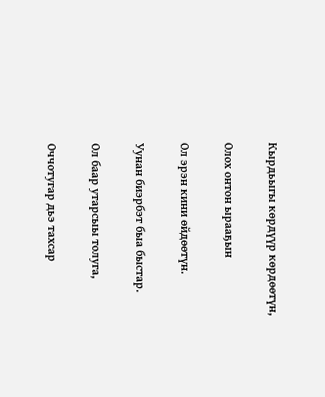Кырдьыгы көрдүүр көрдөөтүн,

Олох онтон ырааҕын

Ол эрэн кини өйдөөтүн.

Уунан биэрбэт быа быстар.

Ол баар утарсыы толуга,

Оччотугар дьэ тахсар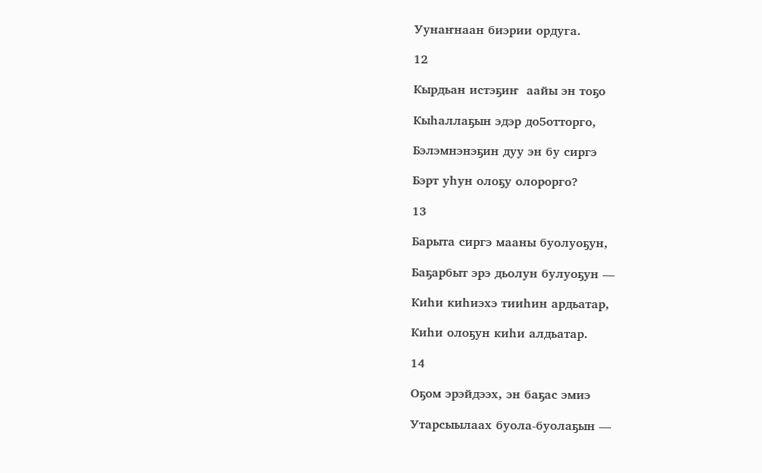Уунаҥнаан биэрии ордуга.

12

Кырдьан истэҕиҥ  аайы эн тоҕо

Кыһаллаҕын эдэр до5отторго,

Бэлэмнэнэҕин дуу эн бу сиргэ

Бэрт уһун олоҕу олорорго?

13

Барыта сиргэ мааны буолуоҕун,

Баҕарбыт эрэ дьолун булуоҕун —

Киһи киһиэхэ тииһин ардьатар,

Киһи олоҕун киһи алдьатар.

14

Оҕом эрэйдээх, эн баҕас эмиэ

Утарсыылаах буола-буолаҕын —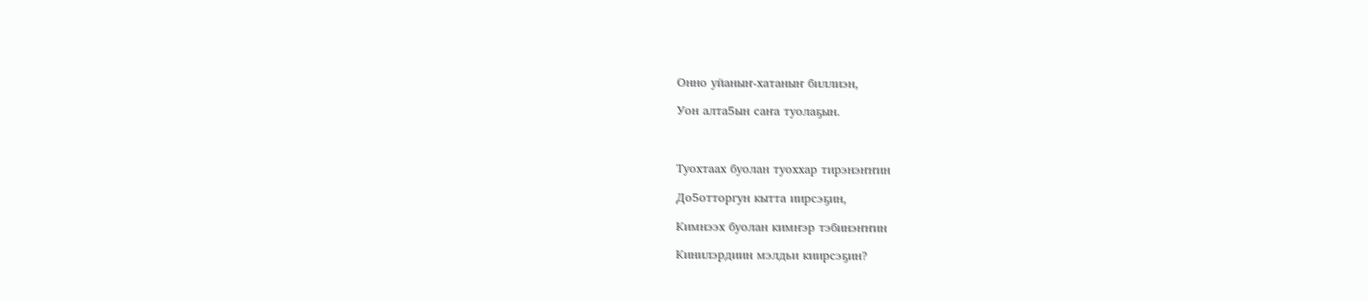Онно уйаныҥ-хатаныҥ биллиэн,

Уон алта5ын саҥа туолаҕын.



Туохтаах буолан туоххар тирэнэҥҥин

До5отторгун кытта иирсэҕин,

Кимнээх буолан кимҥэр тэбинэҥҥин

Кинилэрдиин мэлдьи киирсэҕин?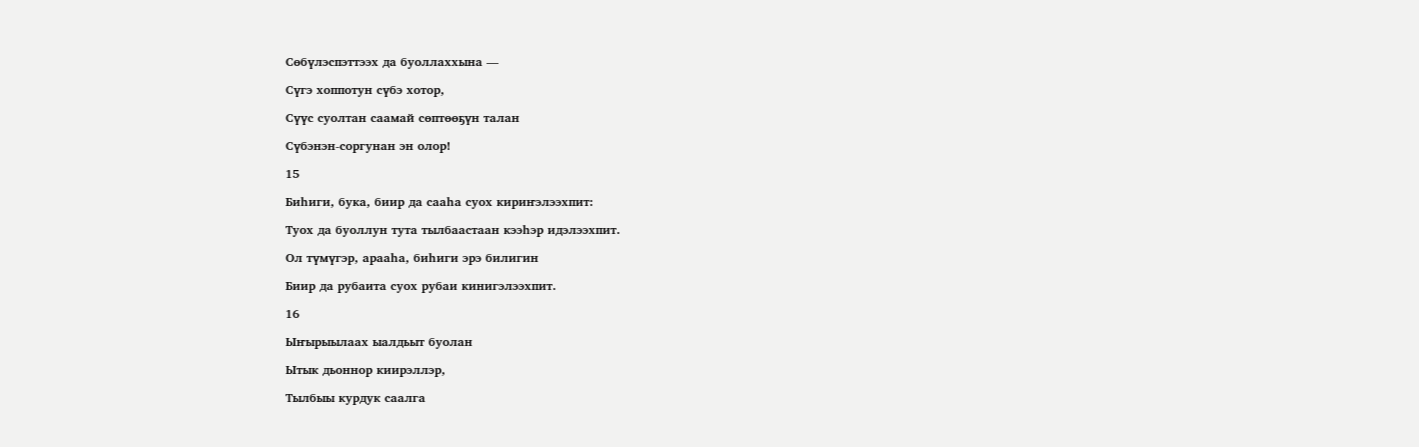Сөбүлэспэттээх да буоллаххына —

Сүгэ хоппотун сүбэ хотор,

Сүүс суолтан саамай сөптөөҕүн талан

Сүбэнэн-соргунан эн олор!

15

Биһиги, бука, биир да сааһа суох кириҥэлээхпит:

Туох да буоллун тута тылбаастаан кээһэр идэлээхпит.

Ол түмүгэр, арааһа, биһиги эрэ билигин

Биир да рубаита суох рубаи кинигэлээхпит.

16

Ыҥырыылаах ыалдьыт буолан

Ытык дьоннор киирэллэр,

Тылбыы курдук саалга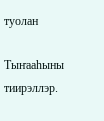туолан

Тыҥааһыны тиирэллэр.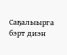Саҕалыырга бэрт диэн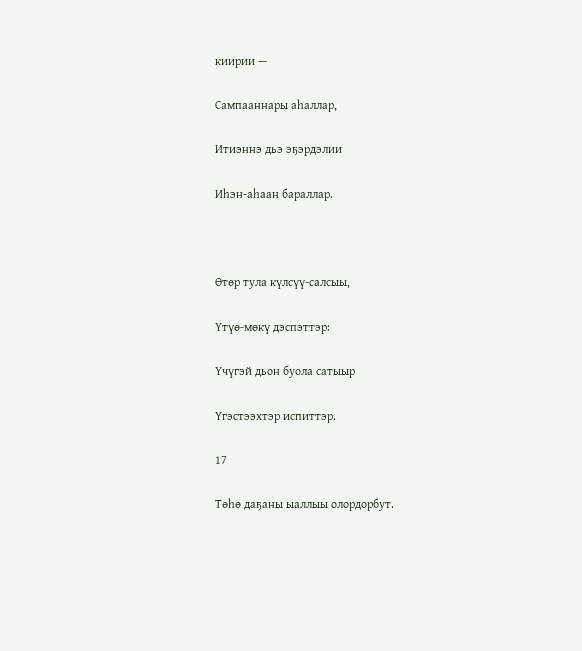киирии —

Сампааннары аһаллар,

Итиэннэ дьэ эҕэрдэлии

Иһэн-аһаан бараллар.



Өтөр тула күлсүү-салсыы,

Үтүө-мөкү дэспэттэр:

Үчүгэй дьон буола сатыыр

Үгэстээхтэр испиттэр.

17

Tөhө даҕаны ыаллыы олордорбут.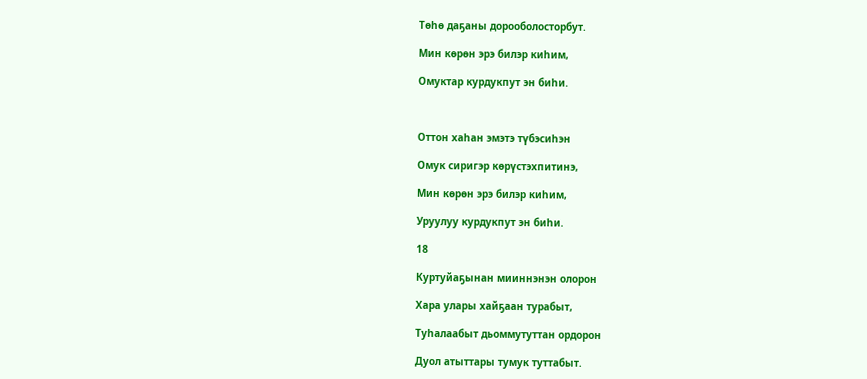Төһө даҕаны дорооболосторбут.

Мин көрөн эрэ билэр киһим,

Омуктар курдукпут эн биһи.



Оттон хаһан эмэтэ түбэсиhэн

Омук сиригэр көрүстэхпитинэ,

Мин көрөн эрэ билэр киһим,

Уруулуу курдукпут эн биһи.

18

Куртуйаҕынан мииннэнэн олорон

Хара улары хайҕаан турабыт,

Туһалаабыт дьоммутуттан ордорон

Дуол атыттары тумук туттабыт.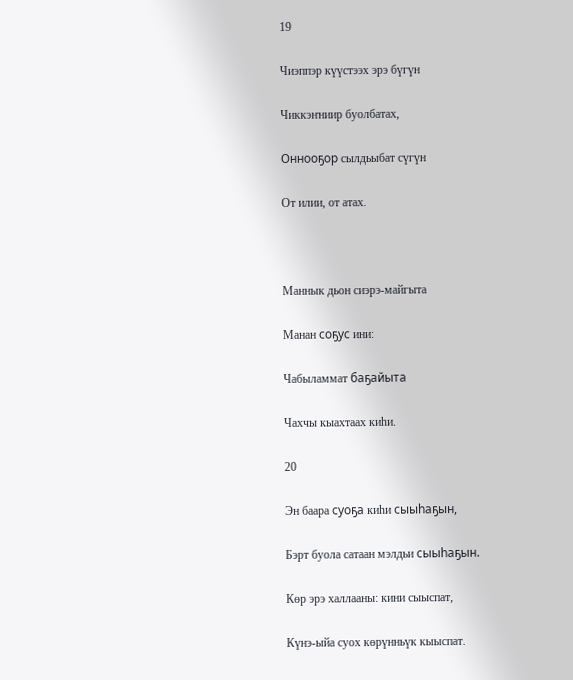19

Чиэппэр күүстээх эрэ бүгүн

Чиккэҥниир буолбатах,

Оннооҕор сылдьыбат сүгүн

От илии, от атах.



Маннык дьон сиэрэ-майгыта

Манан соҕус ини:

Чабылaммат баҕайыта

Чахчы кыахтаах киһи.

20

Эн баара суоҕа киһи сыыһаҕын,

Бэрт буола сатаан мэлдьи сыыһаҕын.

Көр эрэ халлааны: кини сыыспат,

Күнэ-ыйа суох көрүнньүк кыыспат.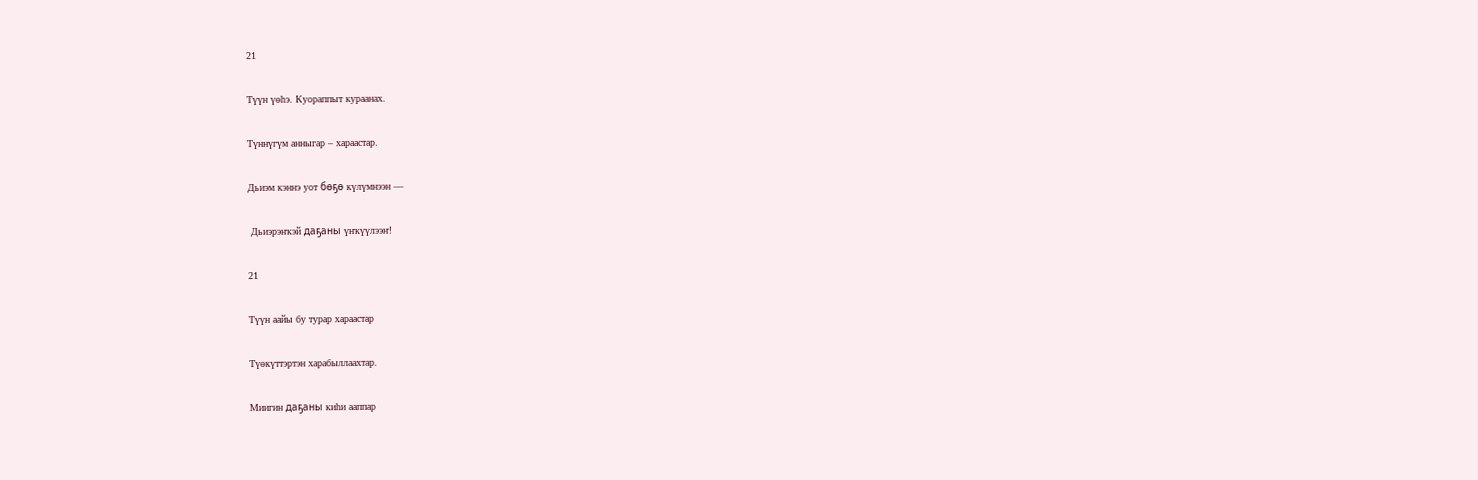21

Түүн үөһэ. Куораппыт кураанах.

Түннүгүм анныгар – хараастар.

Дьиэм кэннэ уот бөҕө күлүмнээн —

 Дьиэрэҥкэй даҕаны үҥкүүлээҥ!

21

Түүн аайы бу турар хараастар

Түөкүттэртэн харабыллаахтар.

Миигин даҕаны киһи ааппар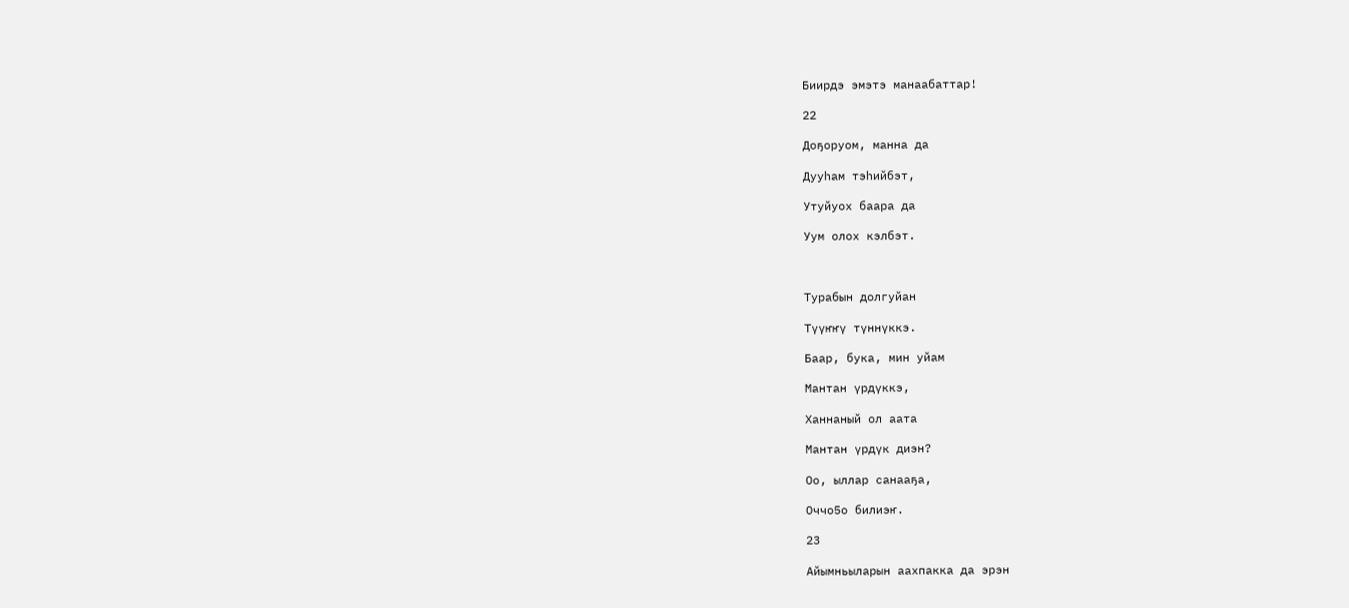Биирдэ эмэтэ манаабаттар!

22

Доҕоруом, манна да

Дууhам тэhийбэт,

Утуйуох баара да

Уум олох кэлбэт.



Турабын долгуйан

Түүҥҥү түннүккэ.

Баар, бука, мин уйам

Мантан үрдүккэ,

Ханнаный ол аата

Мантан үрдүк диэн?

Оо, ыллар санааҕа,

Оччо5о билиэҥ.

23

Айымньыларын аахпакка да эрэн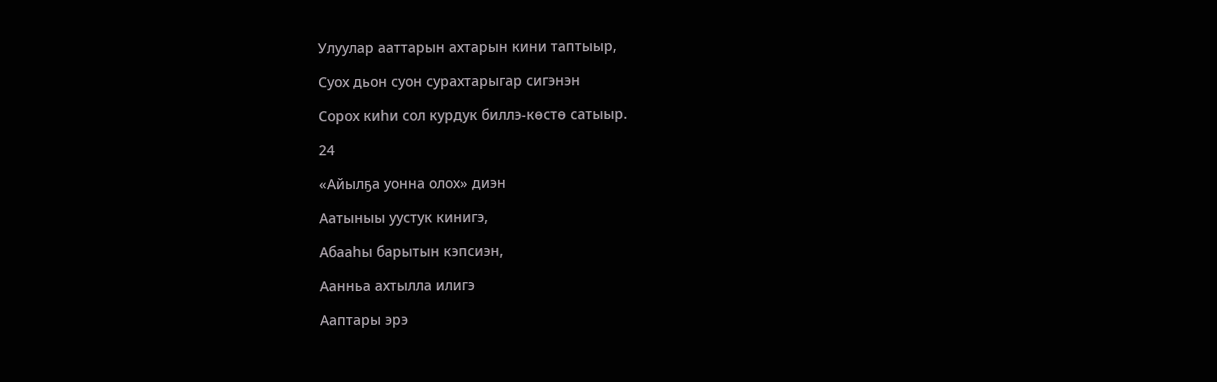Улуулар ааттарын ахтарын кини таптыыр,

Суох дьон суон сурахтарыгар сигэнэн

Сорох киһи сол курдук биллэ-көстө сатыыр.

24

«Айылҕа уонна олох» диэн

Аатыныы уустук кинигэ,

Абааһы барытын кэпсиэн,

Аанньа ахтылла илигэ

Ааптары эрэ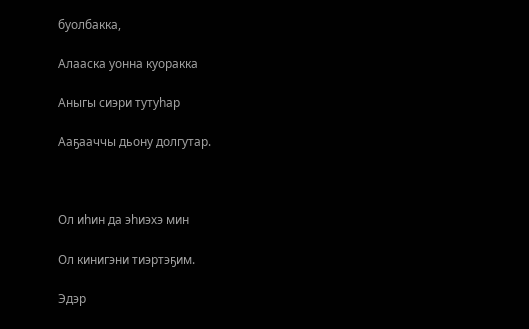буолбакка,

Алааска уонна куоракка

Аныгы сиэри тутуһар

Ааҕааччы дьону долгутар.



Ол иһин да эһиэхэ мин

Ол кинигэни тиэртэҕим.

Эдэр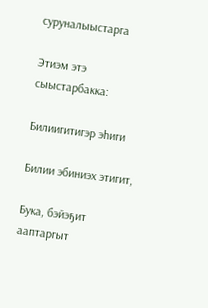суруналыыстарга

Этиэм этэ сыыстарбакка:

Билиигитигэр эһиги

Билии эбиниэх этигит,

Бука, бэйэҕит ааптаргыт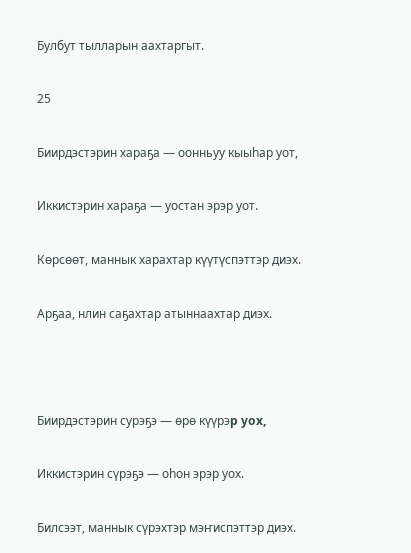Булбут тылларын аахтаргыт.

25

Биирдэстэрин хараҕа — оонньуу кыыһар уот,

Иккистэрин хараҕа — уостан эрэр уот.

Көрсөөт, маннык харахтар күүтүспэттэр диэх.

Арҕаа, нлин саҕахтар атыннаахтар диэх.



Биирдэстэрин сурэҕэ — өрө күүрэp yox,

Иккистэрин сүрэҕэ — оһон эрэр уох.

Билсээт, маннык сүрэхтэр мэҥиспэттэр диэх.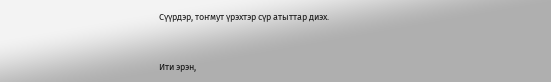Сүүрдэр, тоҥмут үрэхтэр сүр атыттар диэх.



Ити эрэн,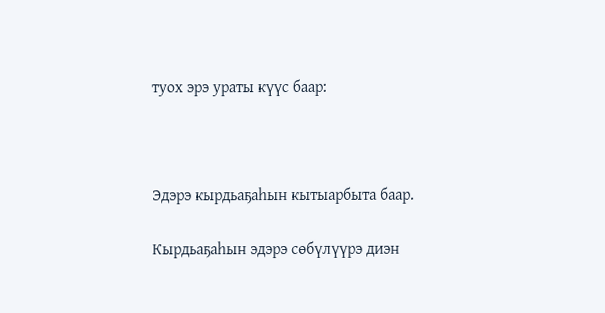туох эрэ ураты күүс баар:



Эдэрэ кырдьаҕаһын кытыарбыта баар.

Кырдьаҕаһын эдэрэ сөбүлүүрэ диэн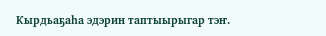Кырдьаҕаһа эдэрин таптыырыгар тэҥ.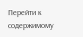Перейти к содержимому